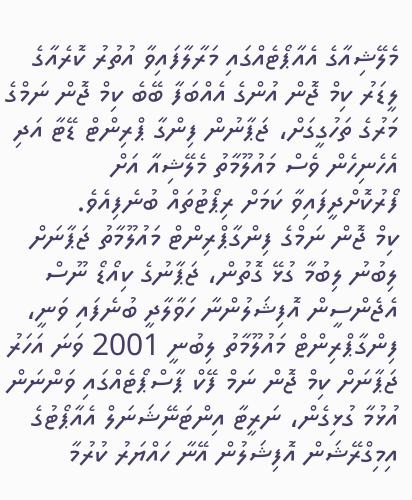މެލޭޝިއާގެ އެއާޕޯޓެއްގައި މަރާލާފައިވާ އުތުރު ކޮރެއާގެ ލީޑަރު ކިމް ޖޮން އުންގެ އެއްބަފާ ބޭބެ ކިމް ޖޮން ނަމްގެ މަރުގެ ތަހުގީގަށް، ޖަޕާނުން ފިންގާ ޕްރިންޓް ޑޭޓާ އަދި އެހެނިހެން ވެސް މައުލޫމާތު މެލޭޝިއާ އަށް ފޯރުކޮށްދީފައިވާ ކަމަށް ރިޕޯޓުތައް ބުނެފިއެވެ.
ކިމް ޖޮން ނަމްގެ ފިންގާޕްރިންޓް މައުލޫމާތު ޖަޕާނަށް ލިބުނު ލިބުމާ ގުޅޭ ގޮތުން، ޖަޕާނުގެ ކިއޯޑޯ ނޫސް އެޖެންސީން އޮފިޝަލުންނާ ހަވާލާދީ ބުނެފައި ވަނީ، ފިންގާޕްރިންޓް މައުލޫމާތު ލިބުނީ 2001 ވަނަ އަހަރު ޖަޕާނަށް ކިމް ޖޮން ނަމް ފޭކް ޕާސްޕޯޓެއްގައި ވަންނަން އުޅުމާ ގުޅިގެން، ނަރީޓާ އިންޓަނޭޝަނަލް އެއާޕޯޓުގެ އިމިގްރޭޝަން އޮފިޝަލުން އޭނާ ހައްޔަރު ކުރުމާ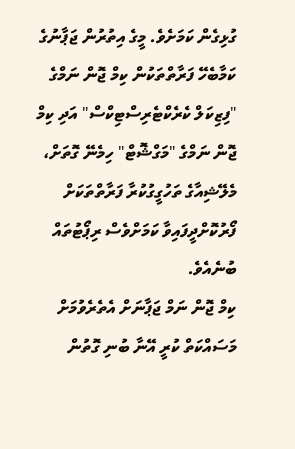ގުޅިގެން ކަމަށެވެ. މީގެ އިތުރުން ޖަޕާނުގެ ކަމާބެހޭ ފަރާތްތަކުން ކިމް ޖޮން ނަމްގެ "ފިޒިކަލް ކެރެކްޓެރިސްޓިކްސް" އަދި ކިމް ޖޮން ނަމްގެ "މަގްޝޮޓް" ހިމެނޭ ގޮތަށް، މެލޭޝިއާގެ ތަހުގީގުކުރާ ފަރާތްތަކަށް ފޯރުކޮށްދީފައިވާ ކަމަށްވެސް ރިޕޯޓުތައް ބުނެއެވެ.
ކިމް ޖޮން ނަމް ޖަޕާނަށް އެތެރެވުމަށް މަސައްކަތް ކުރީ އޭނާ ބުނި ގޮތުން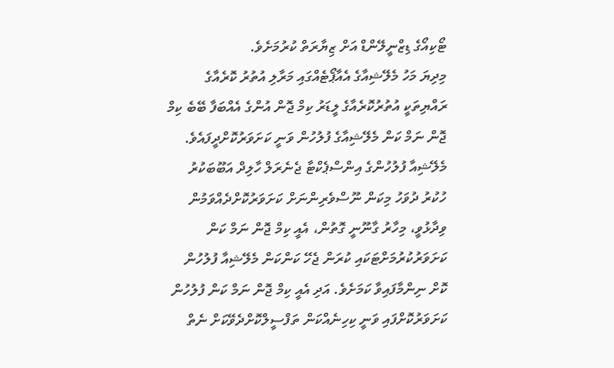ޓޯކިއޯގެ ޑިޒްނީލޭންޑް އަށް ޒިޔާރަތް ކުރުމަށެވެ.
މިދިޔަ މަހު މެލޭޝިއާގެ އެއާޕޯޓެއްގައި މަރާލި އުތުރު ކޮރެއާގެ ރައްޔިތަކީ އުތުރުކޮރެއާގެ ލީޑަރު ކިމް ޖޮން އުންގެ އެއްބަފާ ބޭބެ ކިމް ޖޮން ނަމް ކަން މެލޭޝިއާގެ ފުލުހުން ވަނީ ކަށަވަރުކޮށްދީފައެވެ. މެލޭޝިއާ ފުލުހުންގެ އިންސްޕެކްޓާ ޖެނެރަލް ހާލިދް އަބޫބަކުރު ހުކުރު ދުވަހު މިކަން ނޫސްވެރިންނަށް ކަށަވަރުކޮށްދެއްވަމުން ވިދާޅުވީ، މިހާރު ގާނޫނީ ގޮތުން، އެއީ ކިމް ޖޮން ނަމް ކަން ކަށަވަރުކުރުމަށްޓަކައި ކުރަން ޖެހޭ ކަންކަން މެލޭޝިއާ ފުލުހުން ކޮށް ނިންމާފައިވާ ކަމަށެވެ. އަދި އެއީ ކިމް ޖޮން ނަމް ކަން ފުލުހުން ކަށަވަރުކޮށްފައި ވަނީ ކިހިނެއްކަން ތަފްސީލްކޮށްދެވޭކަށް ނެތް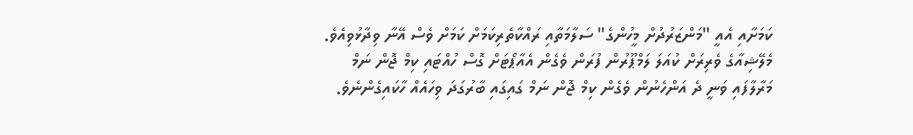ކަމަށާއި އެއީ "މަންޒަރުދުށް މީހުންގެ" ސަލާމަތާއި ރައްކާތެރިކަމަށް ކަމަށް ވެސް އޭނާ ވިދާޅުވިއެވެ.
މެލޭޝިއާގެ ވެރިރަށް ކުއަލަ ލަމްޕޫރުން ފުރަން ވެގެން އެއާޕޯޓަށް ގޮސް ހުއްޓައި ކިމް ޖޮން ނަމް މަރާލާފައި ވަނީ ދެ އަންހެނުން ވެގެން ކިމް ޖޮން ނަމް ގައިގައި ބާރުގަދަ ވިހައެއް ހާކައިގެންނެވެ.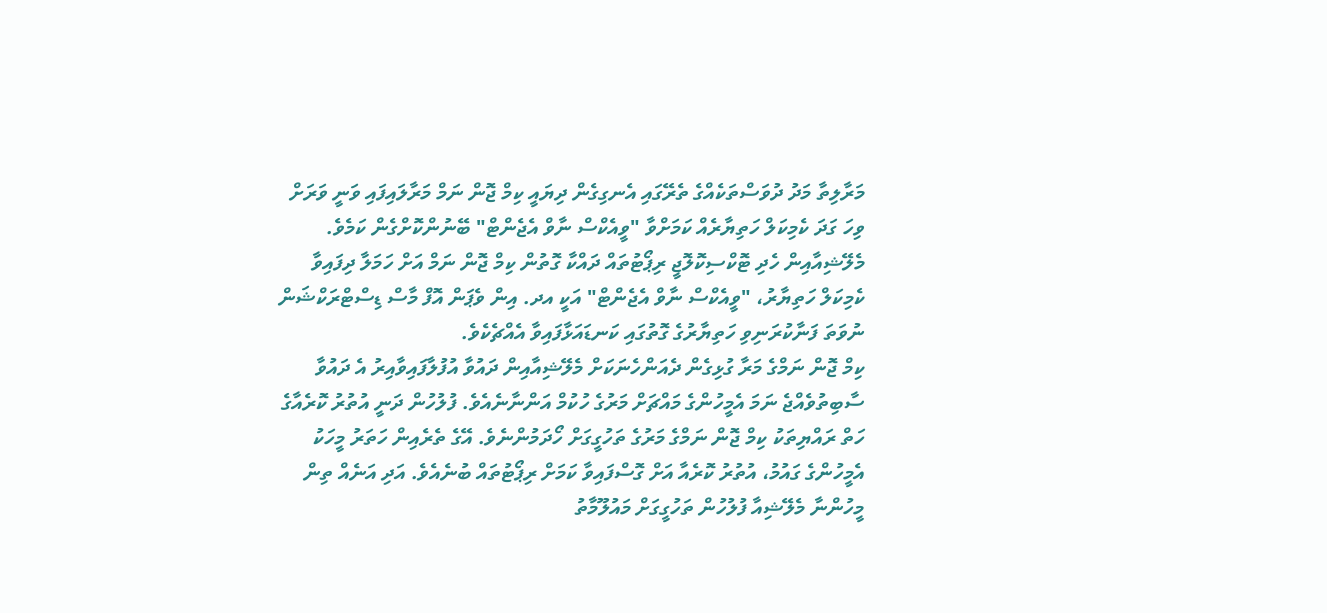މަރާލިތާ މަދު ދުވަސްތަކެއްގެ ތެރޭގައި އެނގިގެން ދިޔައީ ކިމް ޖޮން ނަމް މަރާލައިފައި ވަނީ ވަރަށް ވިހަ ގަދަ ކެމިކަލް ހަތިޔާރެއް ކަމަށްވާ "ވީއެކްސް ނާވް އެޖެންޓް" ބޭނުންކޮށްގެން ކަމެވެ. މެލޭޝިއާއިން ހެދި ޓޮކްސިކޮލޮޖީ ރިޕޯޓުތައް ދައްކާ ގޮތުން ކިމް ޖޮން ނަމް އަށް ހަމަލާ ދިފައިވާ ކެމިކަލް ހަތިޔާރު، "ވީއެކްސް ނާވް އެޖެންޓް" އަކީ އދ. އިން ވެޕަން އޮފް މާސް ޑިސްޓްރަކްޝަން ނުވަތަ ފަނާކުރަނިވި ހަތިޔާރުގެ ގޮތުގައި ކަނޑައަޅާފައިވާ އެއްޗެކެވެ.
ކިމް ޖޮން ނަމްގެ މަރާ ގުޅިގެން ދެއަންހެނަކަށް މެލޭޝިއާއިން ދައުވާ އުފުލާފައިވާއިރު އެ ދައުވާ ސާބިތުވެއްޖެ ނަމަ އެމީހުންގެ މައްޗަށް މަރުގެ ހުކުމް އަންނާނެއެވެ. ފުލުހުން ދަނީ އުތުރު ކޮރެއާގެ ހަތް ރައްޔިތަކު ކިމް ޖޮން ނަމްގެ މަރުގެ ތަހުގީގަށް ހޯދަމުންނެވެ. އޭގެ ތެރެއިން ހަތަރު މީހަކު އެމީހުންގެ ގައުމު، އުތުރު ކޮރެއާ އަށް ގޮސްފައިވާ ކަމަށް ރިޕޯޓުތައް ބުނެއެވެ. އަދި އަނެއް ތިން މީހުންނާ މެލޭޝިއާ ފުލުހުން ތަހުގީގަށް މައުލޫމާތު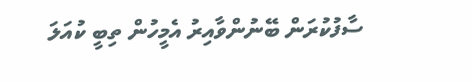ސާފުކުރަން ބޭނުންވާއިރު އެމީހުން ތިބީ ކުއަލަ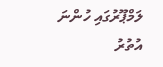ލަމްޕޫރުގައި ހުންނަ އުތުރު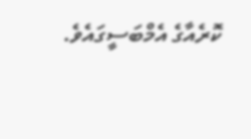ކޮރެއާގެ އެމްބަސީގައެވެ.